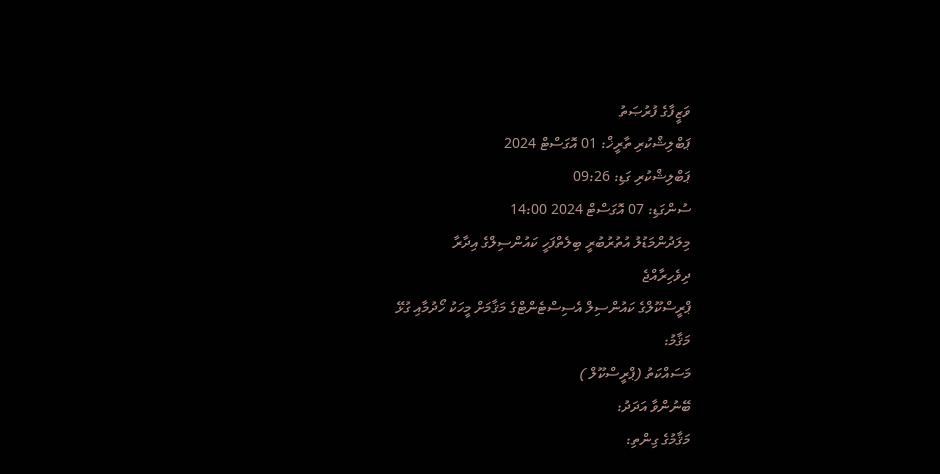ވަޒީފާގެ ފުރުޞަތު
ޕަބްލިޝްކުރި ތާރީޚް: 01 އޮގަސްޓް 2024
ޕަބްލިޝްކުރި ގަޑި: 09:26
ސުންގަޑި: 07 އޮގަސްޓް 2024 14:00
މިލަދުންމަޑުލު އުތުރުބުރީ ބިލެތްފަހީ ކައުންސިލްގެ އިދާރާ
ދިވެހިރާއްޖެ
ޕްރީސްކޫލްގެ ކައުންސިލް އެސިސްޓެންޓްގެ މަޤާމަށް މީހަކު ހޯދުމާއި ގުޅޭ
މަޤާމު:
މަސައްކަތު (ޕްރީސްކޫލް )
ބޭނުންވާ އަދަދު:
މަޤާމުގެ ގިންތި: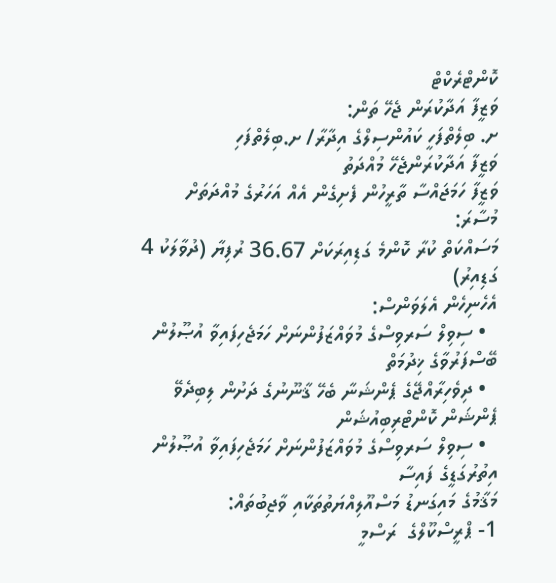ކޮންޓްރެކްޓް
ވަޒީފާ އަދާކުރަން ޖެހޭ ތަން:
ށ. ބިލެތްފަހީ ކައުންސިލްގެ އިދާރާ/ ށ.ބިލެތްފަހި
ވަޒީފާ އަދާކުރަންޖެހޭ މުއްދަތު
ވަޒީފާ ހަމަޖައްސާ ތާރީހުން ފެށިގެން އެއް އަހަރުގެ މުއްދަތަށް
މުސާރަ:
މަސައްކަތް ކުރާ ކޮންމެ ގަޑިއިރަކަށް 36.67 ރުފިޔާ (ދުވާލަކު 4 ގަޑިއިރު)
އެހެނިހެން އެލަވަންސް:
  • ސިވިލް ސަރވިސްގެ މުވައްޒަފުންނަށް ހަމަޖެހިފައިވާ އުޞޫލުން ބޭސްފަރުވާގެ ޚިދުމަތް
  • ދިވެހިރާއްޖޭގެ ޕެންޝަނާ ބެހޭ ޤާނޫނުގެ ދަށުން ލިބިދެވޭ ޕެންޝަން ކޮންޓްރިބިއުޝަން
  • ސިވިލް ސަރވިސްގެ މުވައްޒަފުންނަށް ހަމަޖެހިފައިވާ އުޞޫލުން އިތުރުގަޑީގެ ފައިސާ
މަޤާމުގެ މައިގަނޑު މަސްއޫލިއްޔަތުތަކާއި ވާޖިބުތައް:
1- ޕްރީސްކޫލްގެ  ރަސްމީ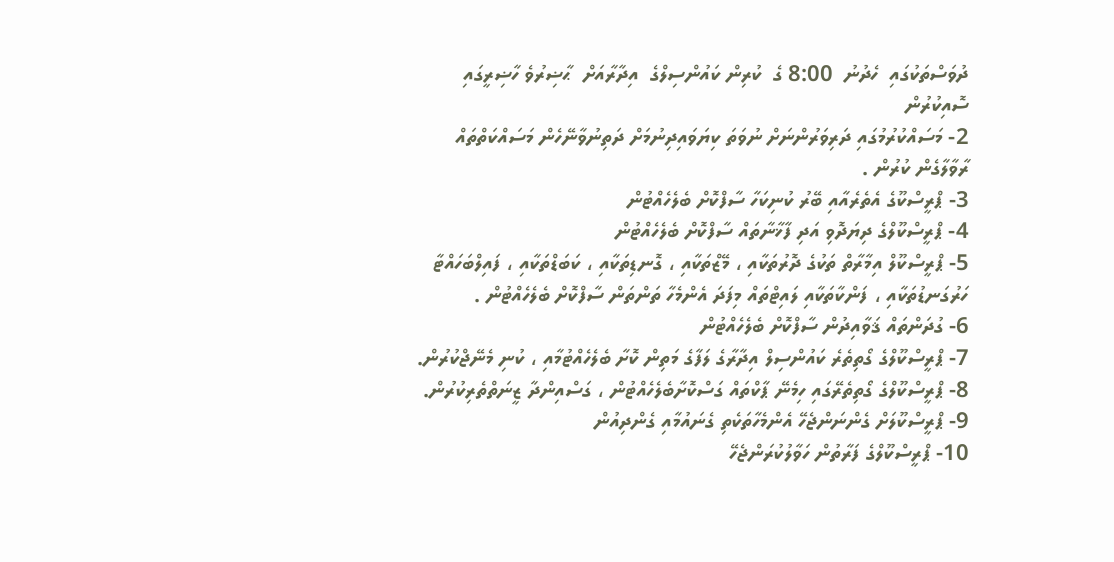ދުވަސްތަކުގައި  ހެދުނު  8:00 ގެ  ކުރިން ކައުންސިލްގެ  އިދާރާއަށް  ޙާޟިރުވެ ހާޟިރީގައި ސޮއިކުރުން
2- މަސައްކުރުމުގައި ދަރިވަރުންނަށް ނުވަތަ ކިޔަވައިދިނުމަށް ދަތިނުވާނޭހެން މަސައްކަތްތައް ރާވާލާގެން ކުރުން .
3- ޕްރީސްކޫގެ އެތެރެއާއި ބޭރު ކުނިކަހާ ސާފްކޮށް ބެލެހެއްޓުން
4- ޕްރީސްކޫލްގެ ދިޔަދޮވި އަދި ފާޚާނާތައް ސާފްކޮށް ބެލެހެއްޓުން
5- ޕްރީސްކޫލް އިމާރާތް ތަކުގެ ދޮރުތަކާއި ، މޭޒްތަކާއި ، ގޮނޑިތަކާއި ، ކަބަޑްތަކާއި ، ފައިލްބަހައްޓާ ހަރުގަނޑުތަކާއި ، ފަންކާތަކާއި ލައިޓްތައް މިފަދަ އެންމެހާ ތަންތަން ސާފްކޮށް ބެލެހެއްޓުން .
6- ގުދަންތައް ޤަވާއިދުން ސާފްކޮށް ބެލެހެއްޓުން
7- ޕްރީސްކޫލްގެ ގޯތިތެރެ ކައުންސިލް އިދާރާގެ ލަފާގެ މަތިން ކޮށާ ބެލެހެއްޓުމާއި ، ކުނި މެނޭޖްކުރުން.
8- ޕްރީސްކޫލްގެ ގޯތިތެރޭގައި ހިމެނޭ ޕާކްތައް ގަސްކޮށާބެލެހެއްޓުން ، ގަސްއިންދާ ޒީނަތްތެރިކުރުން.
9- ޕްރީސްކޫލަށް ގެންނަންޖެހޭ އެންމެހާތަކެތި ގެނައުމާއި ގެންދިއުން
10- ޕްރީސްކޫލްގެ ފަރާތުން ހަވާލުކުރަންޖެހޭ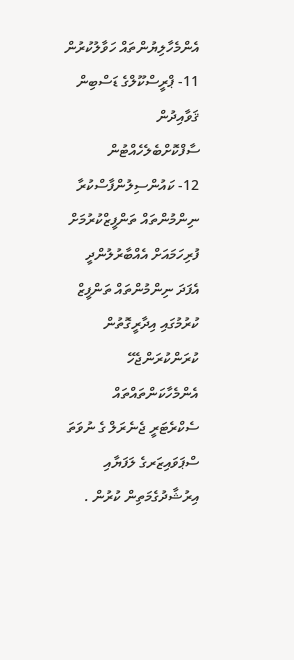އެންމެހާލިޔުންތައް ހަވާލުކުރުން
11- ޕްރީސްކޫލްގެ ޑަސްބިން ޤަވާއިދުން ސާފްކޮށްބެލެހެއްޓުން
12- ކައުންސިލުންފާސްކުރާ ނިންމުންތައް ތަންފީޒްކުރުމަށް ފުރިހަމައަށް އެއްބާރުލުންދީ   އެފަދަ ނިންމުންތައް ތަންފީޒް ކުރުމުގައި އިދާރީގޮތުން ކުރަންކުރަންޖެހޭ އެންމެހާކަންތައްތައް ސެކްރެޓަރީ ޖެނެރަލް ގެ ނުވަތަ ސްޕަވައިޒަރގެ ލަފަޔާއި އިރުޝާދުގެމަތިން ކުރުން .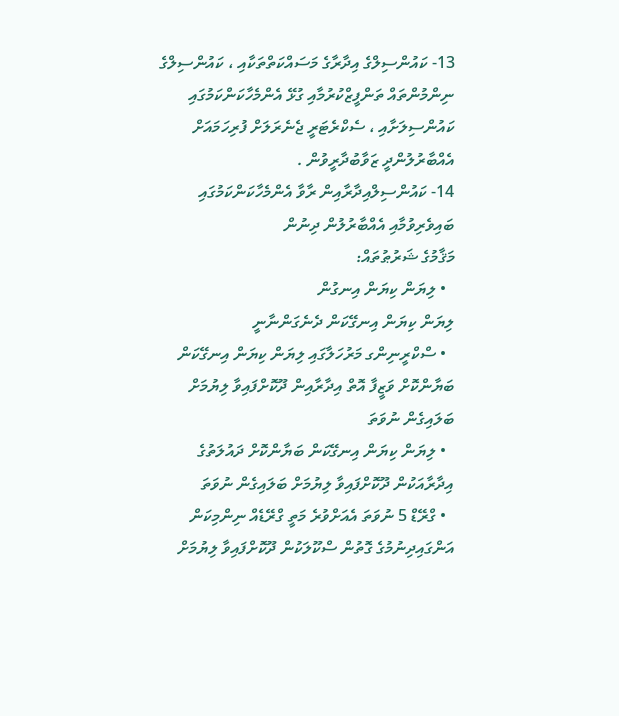13- ކައުންސިލްގެ އިދާރާގެ މަސައްކަތްތަކާއި ، ކައުންސިލްގެ ނިންމުންތައް ތަންފީޒްކުރުމާއި ގުޅޭ އެންމެހާކަންކަމުގައި ކައުންސިލަށާއި ، ސެކްރެޓަރީ ޖެނެރަލަށް ފުރިހަމައަށް އެއްބާރުލުންދީ ޒަވާބުދާރީވުން .
14- ކައުންސިލްއިދާރާއިން ރާވާ އެންމެހާކަންކަމުގައި ބައިވެރިވުމާއި އެއްބާރުލުން ދިނުން
މަޤާމުގެ ޝަރުޠުތައް:
  • ލިޔަން ކިޔަން އިނގުން
ލިޔަން ކިޔަން އިނގޭކަން ދެނެގަންނާނީ
  • ސްކްރީނިންގ މަރުހަލާގައި ލިޔަން ކިޔަން އިނގޭކަން ބަޔާންކޮށް ވަޒީފާ އޮތް އިދާރާއިން ދޫކޮށްފައިވާ ލިޔުމަށް ބަލައިގެން ނުވަތަ
  • ލިޔަން ކިޔަން އިނގޭކަން ބަޔާންކޮށް ދައުލަތުގެ އިދާރާއަކުން ދޫކޮށްފައިވާ ލިޔުމަށް ބަލައިގެން ނުވަތަ
  • ގްރޭޑް 5 ނުވަތަ އެއަށްވުރެ މަތީ ގްރޭޑެއް ނިންމިކަން އަންގައިދިނުމުގެ ގޮތުން ސްކޫލަކުން ދޫކޮށްފައިވާ ލިޔުމަށް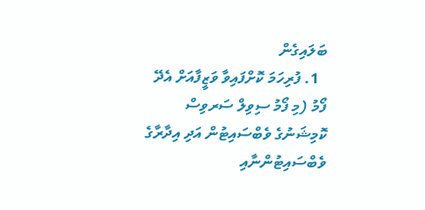ބަލައިގެން
  1. ފުރިހަމަ ކޮށްފައިވާ ވަޒީފާއަށް އެދޭ ފޯމު (މި ފޯމު ސިވިލް ސަރވިސް ކޮމިޝަނުގެ ވެބްސައިޓުން އަދި އިދާރާގެ ވެބްސައިޓުންނާއި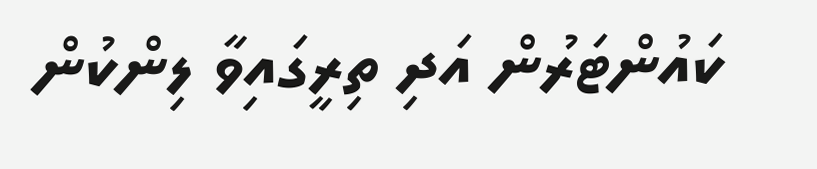ކައުންޓަރުން އަދި ތިރީގައިވާ ލިންކުން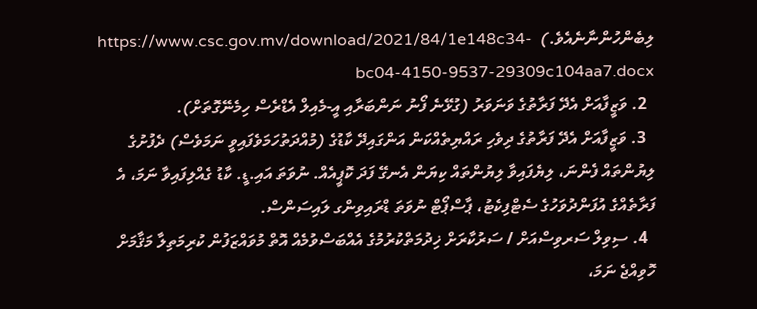ލިބެންހުންނާނެއެވެ.)  https://www.csc.gov.mv/download/2021/84/1e148c34-bc04-4150-9537-29309c104aa7.docx
  2. ވަޒީފާއަށް އެދޭ ފަރާތުގެ ވަނަވަރު (ގުޅޭނެ ފޯނު ނަންބަރާއި އީ-މެއިލް އެޑްރެސް ހިމެނޭގޮތަށް).
  3. ވަޒީފާއަށް އެދޭ ފަރާތުގެ ދިވެހި ރައްޔިތެއްކަން އަންގައިދޭ ކާޑުގެ (މުއްދަތުހަމަވެފައިވީ ނަމަވެސް) ދެފުށުގެ ލިޔުންތައް ފެންނަ، ލިޔެފައިވާ ލިޔުންތައް ކިޔަން އެނގޭ ފަދަ ކޮޕީއެއް. ނުވަތަ އައި.ޑީ. ކާޑު ގެއްލިފައިވާ ނަމަ، އެ ފަރާތެއްގެ އުފަންދުވަހުގެ ސެޓްފިކެޓު، ޕާސްޕޯޓް ނުވަތަ ޑްރައިވިންގ ލައިސަންސް.
  4. ސިވިލް ސަރވިސްއަށް / ސަރުކާރަށް ޚިދުމަތްކުރުމުގެ އެއްބަސްވުމެއް އޮތް މުވައްޒަފުން ކުރިމަތިލާ މަޤާމަށް ހޮވިއްޖެ ނަމަ،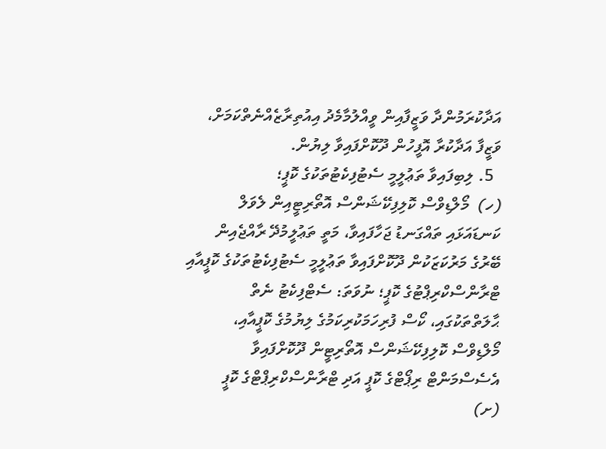އަދާކުރަމުންދާ ވަޒީފާއިން ވީއްލުމާމެދު އިއުތިރާޒެއްނެތްކަމަށް، ވަޒީފާ އަދާކުރާ އޮފީހުން ދޫކޮށްފައިވާ ލިޔުން.
  5. ލިބިފައިވާ ތަޢުލީމީ ސެޓުފިކެޓުތަކުގެ ކޮޕީ؛
(ހ)  މޯލްޑިވްސް ކޮލިފިކޭޝަންސް އޮތޯރިޓީއިން ލެވަލް ކަނޑައަޅައި ތައްގަނޑު ޖަހާފައިވާ، މަތީ ތަޢުލީމުދޭ ރާއްޖެއިން ބޭރުގެ މަރުކަޒަކުން ދޫކޮށްފައިވާ ތަޢުލީމީ ސެޓުފިކެޓުތަކުގެ ކޮޕީއާއި ޓްރާންސްކްރިޕްޓުގެ ކޮޕީ؛ ނުވަތަ: ސެޓްފިކެޓު ނެތް ޙާލަތްތަކުގައި، ކޯސް ފުރިހަމަކުރިކަމުގެ ލިޔުމުގެ ކޮޕީއާއި، މޯލްޑިވްސް ކޮލިފިކޭޝަންސް އޮތޯރިޓީން ދޫކޮށްފައިވާ އެސެސްމަންޓް ރިޕޯޓްގެ ކޮޕީ އަދި ޓްރާންސްކްރިޕްޓްގެ ކޮޕީ
(ށ)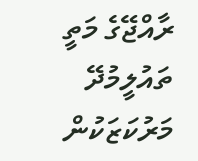ރާއްޖޭގެ މަތީ ތައުލީމުދޭ މަރުކަޒަކުން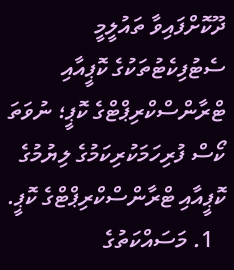ދޫކޮށްފައިވާ ތައުލީމީ ސެޓުފިކެޓުތަކުގެ ކޮޕީއާއި ޓްރާންސްކްރިޕްޓްގެ ކޮޕީ؛ ނުވަތަ ކޯސް ފުރިހަމަކުރިކަމުގެ ލިޔުމުގެ ކޮޕީއާއި ޓްރާންސްކްރިޕްޓްގެ ކޮޕީ.
  1. މަސައްކަތުގެ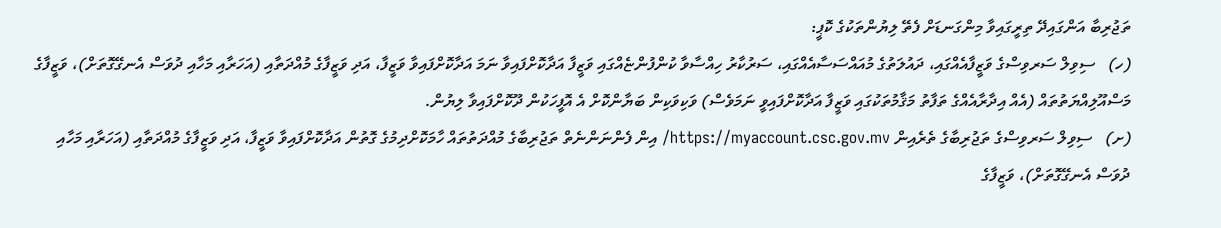ތަޖުރިބާ އަންގައިދޭ ތިރީގައިވާ މިންގަނޑަށް ފެތޭ ލިޔުންތަކުގެ ކޮޕީ:
(ހ)   ސިވިލް ސަރވިސްގެ ވަޒީފާއެއްގައި، ދައުލަތުގެ މުއައްސަސާއެއްގައި، ސަރުކާރު ހިއްސާވާ ކުންފުންޏެއްގައި ވަޒީފާ އަދާކޮށްފައިވާ ނަމަ އަދާކޮށްފައިވާ ވަޒީފާ، އަދި ވަޒީފާގެ މުއްދަތާއި (އަހަރާއި މަހާއި ދުވަސް އެނގޭގޮތަށް)، ވަޒީފާގެ މަސްއޫލިއްޔަތުތައް (އެއް އިދާރާއެއްގެ ތަފާތު މަޤާމުތަކުގައި ވަޒީފާ އަދާކޮށްފައިވީ ނަމަވެސް) ވަކިވަކިން ބަޔާންކޮށް އެ އޮފީހަކުން ދޫކޮށްފައިވާ ލިޔުން.
(ށ)   ސިވިލް ސަރވިސްގެ ތަޖުރިބާގެ ތެރެއިން https://myaccount.csc.gov.mv/ އިން ފެންނަންނެތް ތަޖުރިބާގެ މުއްދަތުތައް ހާމަކޮށްދިމުގެ ގޮތުން އަދާކޮށްފައިވާ ވަޒީފާ، އަދި ވަޒީފާގެ މުއްދަތާއި (އަހަރާއި މަހާއި ދުވަސް އެނގޭގޮތަށް)، ވަޒީފާގެ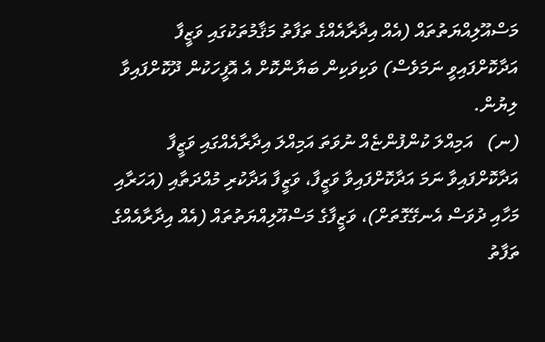މަސްއޫލިއްޔަތުތައް (އެއް އިދާރާއެއްގެ ތަފާތު މަޤާމުތަކުގައި ވަޒީފާ އަދާކޮށްފައިވީ ނަމަވެސް) ވަކިވަކިން ބަޔާންކޮށް އެ އޮފީހަކުން ދޫކޮށްފައިވާ ލިޔުން.
(ނ)   އަމިއްލަ ކުންފުންޏެއް ނުވަތަ އަމިއްލަ އިދާރާއެއްގައި ވަޒީފާ އަދާކޮށްފައިވާ ނަމަ އަދާކޮށްފައިވާ ވަޒީފާ، ވަޒީފާ އަދާކުރި މުއްދަތާއި (އަހަރާއި މަހާއި ދުވަސް އެނގޭގޮތަށް)، ވަޒީފާގެ މަސްއޫލިއްޔަތުތައް (އެއް އިދާރާއެއްގެ ތަފާތު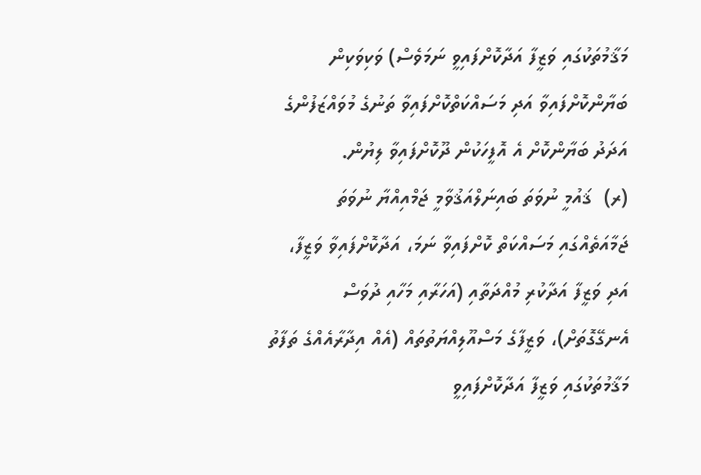މަޤާމުތަކުގައި ވަޒީފާ އަދާކޮށްފައިވީ ނަމަވެސް) ވަކިވަކިން ބަޔާންކޮށްފައިވާ އަދި މަސައްކަތްކޮށްފައިވާ ތަނުގެ މުވައްޒަފުންގެ އަދަދު ބަޔާންކޮށް އެ އޮފީހަކުން ދޫކޮށްފައިވާ ލިޔުން.
(ރ)  ޤައުމީ ނުވަތަ ބައިނަލްއަޤުވާމީ ޖަމްއިއްޔާ ނުވަތަ ޖަމާއަތެއްގައި މަސައްކަތް ކޮށްފައިވާ ނަމަ، އަދާކޮށްފައިވާ ވަޒީފާ، އަދި ވަޒީފާ އަދާކުރި މުއްދަތާއި (އަހަރާއި މަހާއި ދުވަސް އެނގޭގޮތަށް)، ވަޒީފާގެ މަސްއޫލިއްޔަތުތައް (އެއް އިދާރާއެއްގެ ތަފާތު މަޤާމުތަކުގައި ވަޒީފާ އަދާކޮށްފައިވީ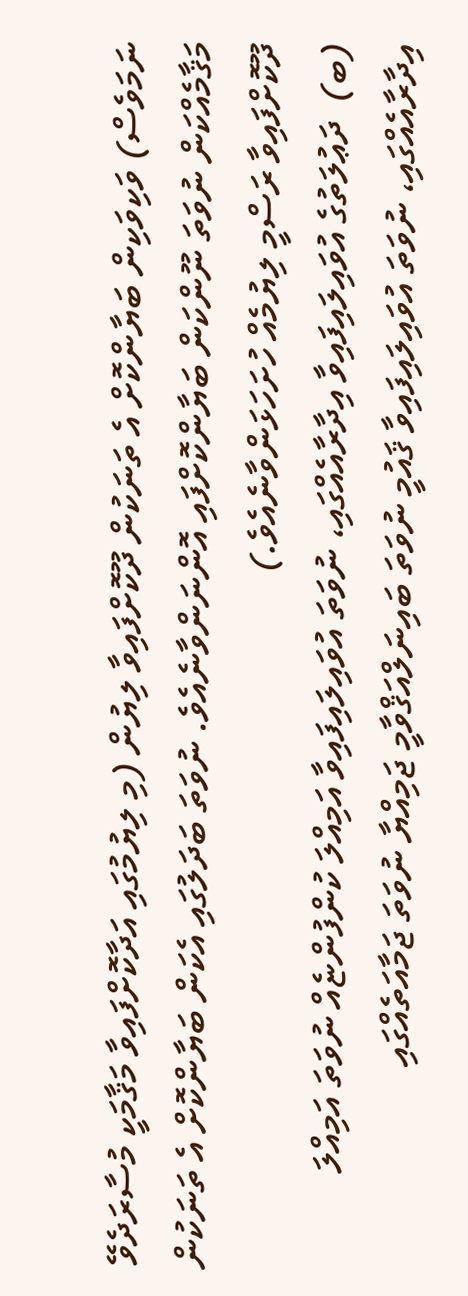ނަމަވެސް) ވަކިވަކިން ބަޔާންކޮށް އެ ތަނަކުން ދޫކޮށްފައިވާ ލިޔުން (މި ލިޔުމުގައި އަދާކޮށްފައިވާ މަޤާމަކީ މުސާރަދެވޭ މަޤާމެއްކަން ނުވަތަ ނޫންކަން ބަޔާންކޮށްފައި އޮންނަންވާނެއެވެ. ނުވަތަ ބަދަލުގައި އެކަން ބަޔާންކޮށް އެ ތަނަކުން ދޫކޮށްފައިވާ ރަސްމީ ލިޔުމެއް ހުށަހަޅަންވާނެއެވެ.)
(ބ)  ދަޢުލަތުގެ އުވައިލައިފައިވާ އިދާރާއެއްގައި، ނުވަތަ އުވައިލައިފައިވާ އަމިއްލަ ކުންފުންޏެއް ނުވަތަ އަމިއްލަ އިދާރާއެއްގައި، ނުވަތަ އުވައިލައިފައިވާ ޤައުމީ ނުވަތަ ބައިނަލްއަޤްވާމީ ޖަމިއްޔާ ނުވަތަ ޖަމާއަތެއްގައި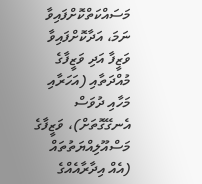މަސައްކަތްކޮށްފައިވާ ނަމަ، އަދާކޮށްފައިވާ ވަޒީފާ އަދި ވަޒީފާގެ މުއްދަތާއި (އަހަރާއި މަހާއި ދުވަސް އެނގޭގޮތަށް)، ވަޒީފާގެ މަސްއޫލިއްޔަތުތައް (އެއް އިދާރާއެއްގެ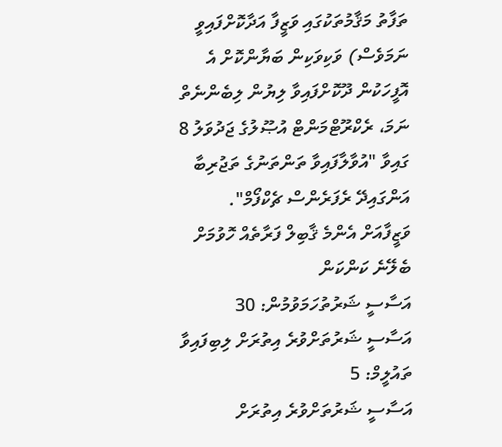ތަފާތު މަޤާމުތަކުގައި ވަޒީފާ އަދާކޮށްފައިވީ ނަމަވެސް) ވަކިވަކިން ބަޔާންކޮށް އެ އޮފީހަކުން ދޫކޮށްފައިވާ ލިޔުން ލިބެންނެތް ނަމަ، ރެކްރޫޓްމަންޓް އުޞޫލުގެ ޖަދުވަލު 8 ގައިވާ "އުވާލާފައިވާ ތަންތަނުގެ ތަޖުރިބާ އަންގައިދޭ ރެފަރެންސް ޗެކްފޯމް".
ވަޒީފާއަށް އެންމެ ޤާބިލް ފަރާތެއް ހޮވުމަށް ބެލޭނެ ކަންކަން
އަސާސީ ޝަރުތުހަމަވުމުން: 30
އަސާސީ ޝަރުތަށްވުރެ އިތުރަށް ލިބިފައިވާ ތައުލީމް: 5
އަސާސީ ޝަރުތަށްވުރެ އިތުރަށް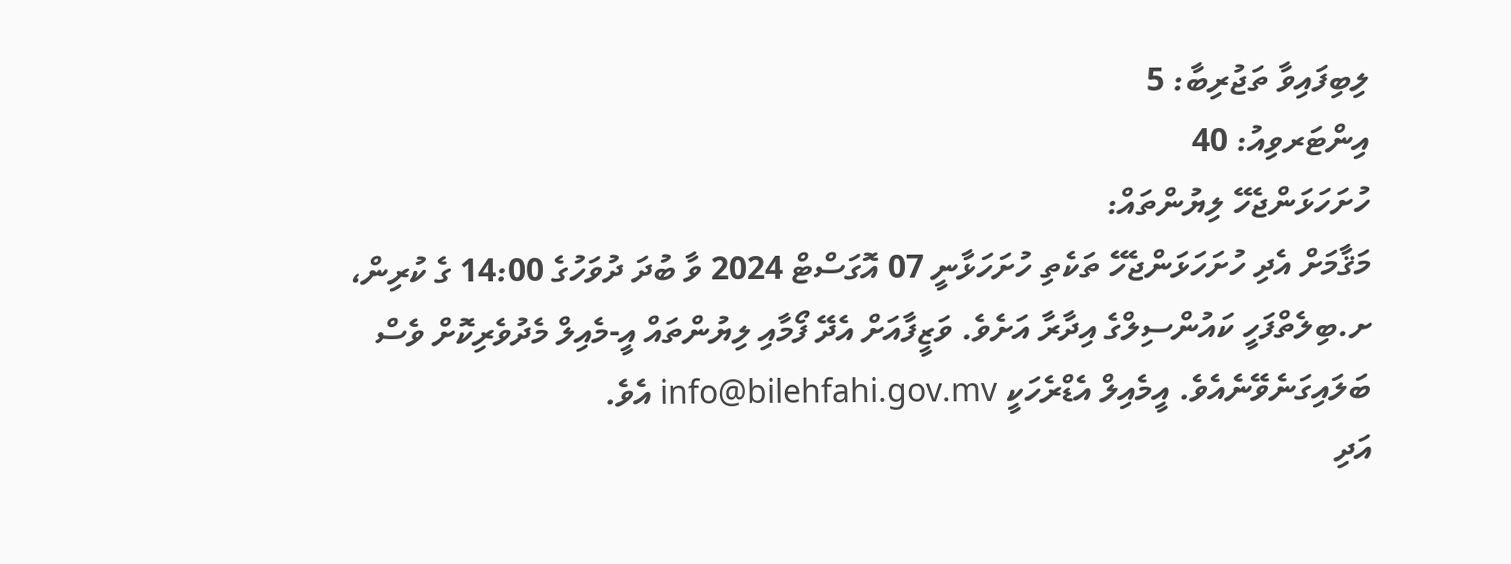ލިބިފައިވާ ތަޖުރިބާ: 5
އިންޓަރވިއު: 40
ހުށަހަޅަންޖެހޭ ލިޔުންތައް:
މަޤާމަށް އެދި ހުށަހަޅަންޖެހޭ ތަކެތި ހުށަހަޅާނީ 07 އޮގަސްޓް 2024 ވާ ބުދަ ދުވަހުގެ 14:00 ގެ ކުރިން، ށ.ބިލެތްފަހީ ކައުންސިލްގެ އިދާރާ އަށެވެ. ވަޒީފާއަށް އެދޭ ފޯމާއި ލިޔުންތައް އީ-މެއިލް މެދުވެރިކޮށް ވެސް ބަލައިގަނެވޭނެއެވެ. އީމެއިލް އެޑްރެހަކީ info@bilehfahi.gov.mv އެވެ.
އަދި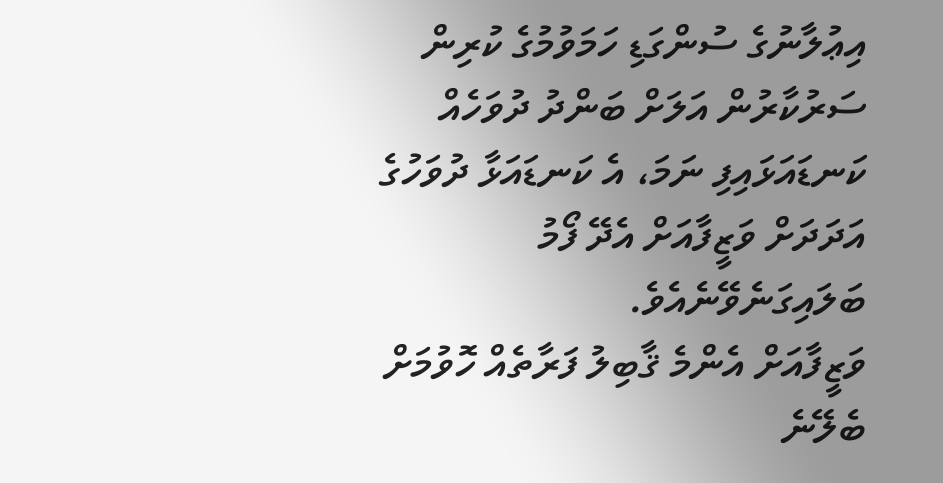އިޢުލާނުގެ ސުންގަޑި ހަމަވުމުގެ ކުރިން ސަރުކާރުން އަލަށް ބަންދު ދުވަހެއް ކަނޑައަޅައިފި ނަމަ، އެ ކަނޑައަޅާ ދުވަހުގެ އަދަދަށް ވަޒީފާއަށް އެދޭ ފޯމު ބަލައިގަނެވޭނެއެވެ.
ވަޒީފާއަށް އެންމެ ޤާބިލު ފަރާތެއް ހޮވުމަށް ބެލޭނެ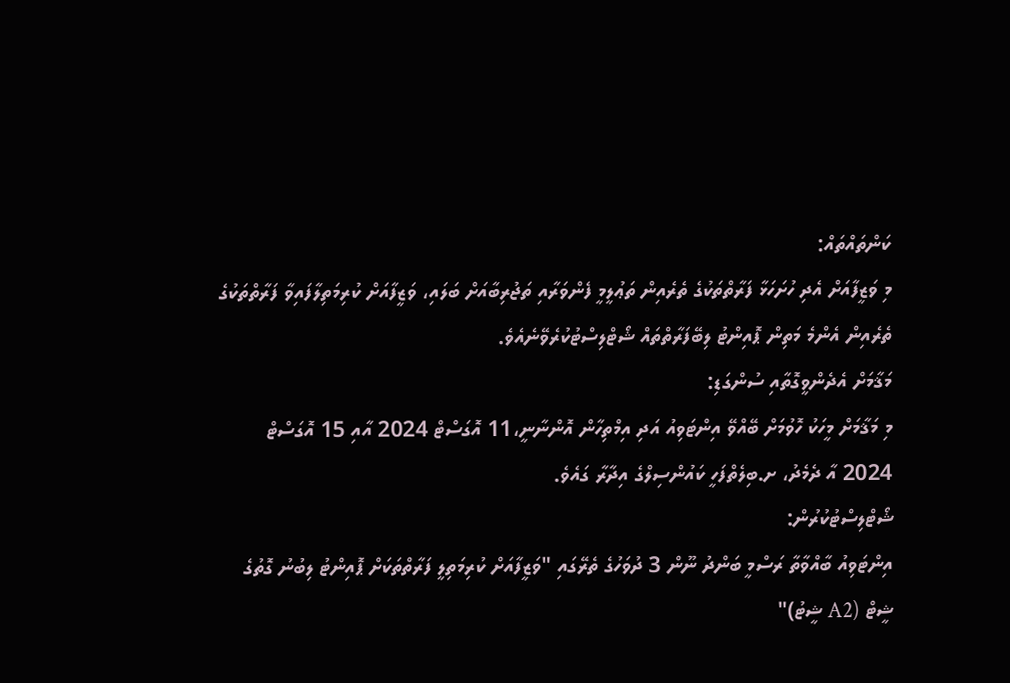ކަންތައްތައް:
މި ވަޒީފާއަށް އެދި ހުށަހަޅާ ފަރާތްތަކުގެ ތެރެއިން ތަޢުލީމީ ފެންވަރާއި ތަޖުރިބާއަށް ބަލައި، ވަޒީފާއަށް ކުރިމަތިލާފައިވާ ފަރާތްތަކުގެ ތެރެއިން އެންމެ މަތިން ޕޮއިންޓު ލިބޭފަރާތްތައް ޝޯޓްލިސްޓުކުރެވޭނެއެވެ.
މަޤާމަށް އެދެންވީގޮތާއި ސުންގަޑި:
މި މަޤާމަށް މީހަކު ހޮވުމަށް ބޭއްވޭ އިންޓަވިއު އަދި އިމްތިހާން އޮންނާނީ،11 އޮގަސްޓް 2024 އާއި 15 އޮގަސްޓް 2024 އާ ދެމެދު، ށ.ބިލެތްފަހީ ކައުންސިލްގެ އިދާރާ ގައެވެ.
ޝޯޓްލިސްޓުކުރުން:
އިންޓަވިއު ބާއްވާތާ ރަސްމީ ބަންދު ނޫން 3 ދުވަހުގެ ތެރޭގައި "ވަޒީފާއަށް ކުރިމަތިލީ ފަރާތްތަކަށް ޕޮއިންޓު ލިބުނު ގޮތުގެ ޝީޓް (A2 ޝީޓު)"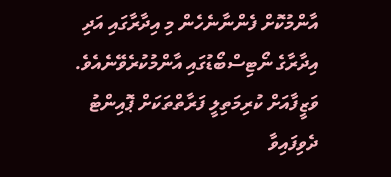އާންމުކޮށް ފެންނާނެހެން މި އިދާރާގައި އަދި އިދާރާގެ ނޯޓިސްބޯޑުގައި އާންމުކުރެވޭނެއެވެ. ވަޒީފާއަށް ކުރިމަތިލީ ފަރާތްތަކަށް ޕޮއިންޓު ދެވިފައިވާ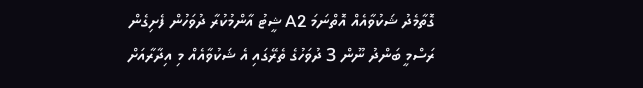ގޮތާމެދު ޝަކުވާއެއް އޮތްނަމަ A2 ޝީޓު އާންމުކުރާ ދުވަހުން ފެށިގެން ރަސްމީ ބަންދު ނޫން 3 ދުވަހުގެ ތެރޭގައި އެ ޝަކުވާއެއް މި އިދާރާއަށް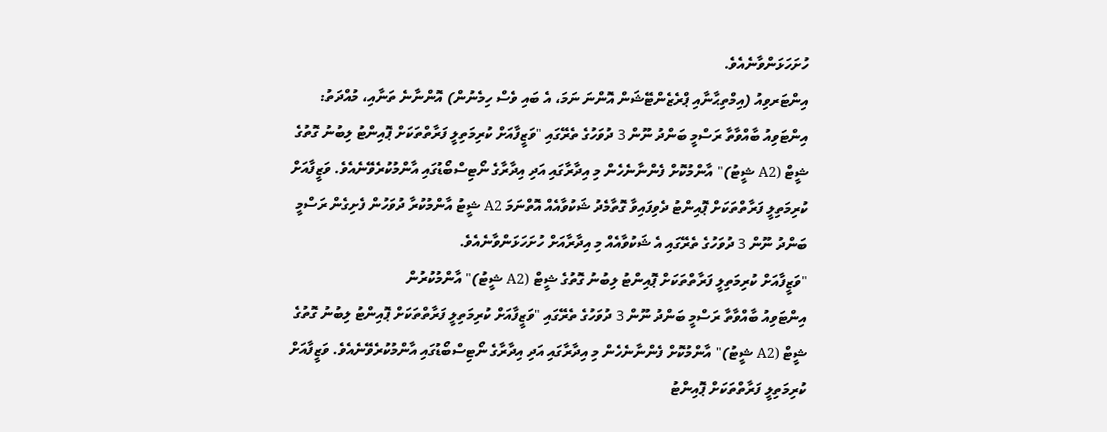ހުށަހަޅަންވާނެއެވެ.
އިންޓަރވިއު (އިމްތިޙާނާއި ޕްރެޒެންޓޭޝަން އޮންނަ ނަމަ، އެ ބައި ވެސް ހިމެނުން) އޮންނާނެ ތަނާއި، މުއްދަތު:
އިންޓަވިއު ބާއްވާތާ ރަސްމީ ބަންދު ނޫން 3 ދުވަހުގެ ތެރޭގައި "ވަޒީފާއަށް ކުރިމަތިލީ ފަރާތްތަކަށް ޕޮއިންޓު ލިބުނު ގޮތުގެ ޝީޓް (A2 ޝީޓު)" އާންމުކޮށް ފެންނާނެހެން މި އިދާރާގައި އަދި އިދާރާގެ ނޯޓިސްބޯޑުގައި އާންމުކުރެވޭނެއެވެ. ވަޒީފާއަށް ކުރިމަތިލީ ފަރާތްތަކަށް ޕޮއިންޓު ދެވިފައިވާ ގޮތާމެދު ޝަކުވާއެއް އޮތްނަމަ A2 ޝީޓު އާންމުކުރާ ދުވަހުން ފެށިގެން ރަސްމީ ބަންދު ނޫން 3 ދުވަހުގެ ތެރޭގައި އެ ޝަކުވާއެއް މި އިދާރާއަށް ހުށަހަޅަންވާނެއެވެ.
"ވަޒީފާއަށް ކުރިމަތިލީ ފަރާތްތަކަށް ޕޮއިންޓު ލިބުނު ގޮތުގެ ޝީޓް (A2 ޝީޓު)" އާންމުކުރުން
އިންޓަވިއު ބާއްވާތާ ރަސްމީ ބަންދު ނޫން 3 ދުވަހުގެ ތެރޭގައި "ވަޒީފާއަށް ކުރިމަތިލީ ފަރާތްތަކަށް ޕޮއިންޓު ލިބުނު ގޮތުގެ ޝީޓް (A2 ޝީޓު)" އާންމުކޮށް ފެންނާނެހެން މި އިދާރާގައި އަދި އިދާރާގެ ނޯޓިސްބޯޑުގައި އާންމުކުރެވޭނެއެވެ. ވަޒީފާއަށް ކުރިމަތިލީ ފަރާތްތަކަށް ޕޮއިންޓު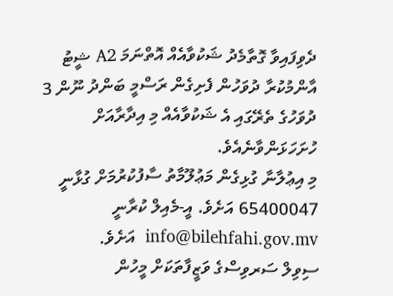ދެވިފައިވާ ގޮތާމެދު ޝަކުވާއެއް އޮތްނަމަ A2 ޝީޓު އާންމުކުރާ ދުވަހުން ފެށިގެން ރަސްމީ ބަންދު ނޫން 3 ދުވަހުގެ ތެރޭގައި އެ ޝަކުވާއެއް މި އިދާރާއަށް ހުށަހަޅަންވާނެއެވެ.
މި އިޢުލާނާ ގުޅިގެން މަޢުލޫމާތު ސާފުކުރުމަށް ގުޅާނީ  65400047 އަށެވެ. އީ-މެއިލް ކުރާނީ info@bilehfahi.gov.mv  އަށެވެ.
ސިވިލް ސަރވިސްގެ ވަޒީފާތަކަށް މީހުން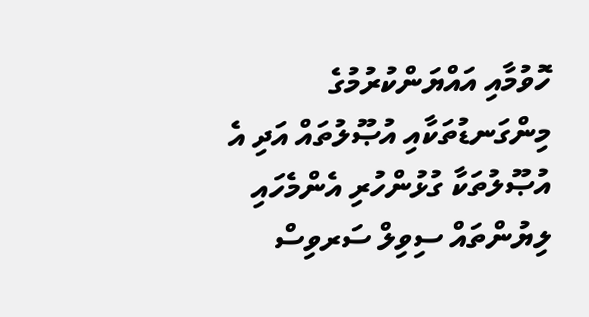ހޮވުމާއި އައްޔަންކުރުމުގެ މިންގަނޑުތަކާއި އުޞޫލުތައް އަދި އެ އުޞޫލުތަކާ ގުޅުންހުރި އެންމެހައި
ލިޔުންތައް ސިވިލް ސަރވިސް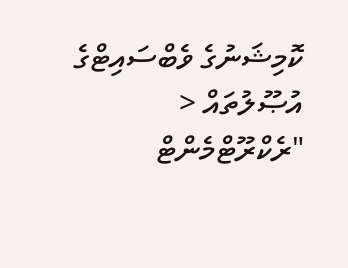ކޮމިޝަނުގެ ވެބްސައިޓްގެ އުޞޫލުތައް < "ރެކްރޫޓްމެންޓް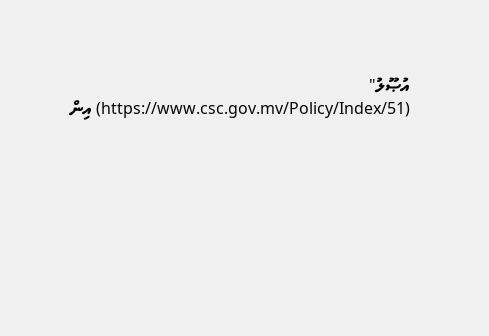އުޞޫލު" (https://www.csc.gov.mv/Policy/Index/51) އިން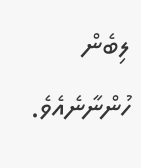ލިބެން ހުންނާނެއެވެ.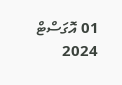01 އޮގަސްޓް 2024